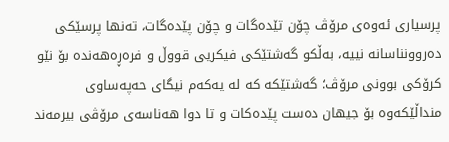پرسیاری ئەوەی مرۆڤ چۆن تێدەگات و چۆن پێدەگات، تەنها پرسێکی دەروونناسانە نییە، بەڵکو گەشتێکی فیکریی قووڵ و فرەڕەهەندە بۆ نێو کرۆکی بوونی مرۆڤ؛ گەشتێکە کە لە یەکەم نیگای حەپەساوی منداڵێکەوە بۆ جیهان دەست پێدەکات و تا دوا هەناسەی مرۆڤی بیرمەند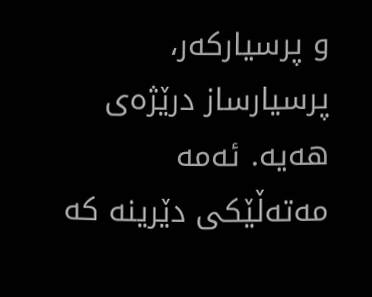و پرسیارکەر، پرسیارساز درێژەی هەیە. ئەمە مەتەڵێکی دێرینە کە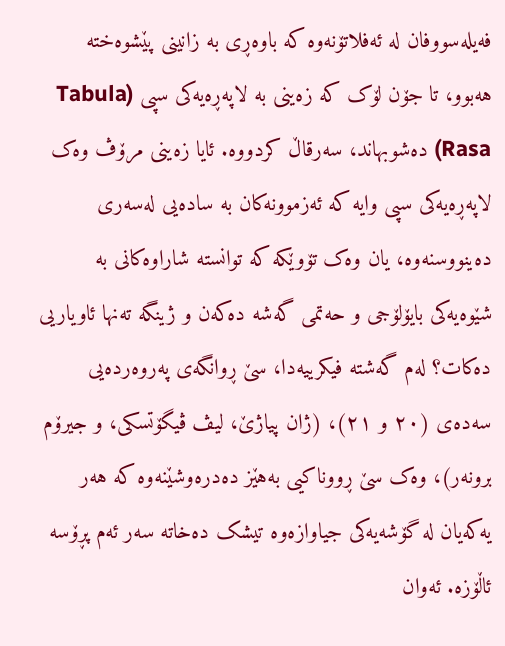فەیلەسووفان لە ئەفلاتۆنەوە کە باوەڕی بە زانینی پێشوەختە هەبوو، تا جۆن لۆک کە زەینی بە لاپەڕەیەکی سپی (Tabula Rasa) دەشوبهاند، سەرقاڵ کردووە. ئایا زەینی مرۆڤ وەک لاپەڕەیەکی سپی وایە کە ئەزموونەکان بە سادەیی لەسەری دەینووسنەوە، یان وەک تۆوێکە کە توانستە شاراوەکانی بە شێوەیەکی بایۆلۆجی و حەتمی گەشە دەکەن و ژینگە تەنها ئاویاریی دەکات؟ لەم گەشتە فیکرییەدا، سێ ڕوانگەی پەروەردەیی سەدەی (٢٠ و ٢١)، (ژان پیاژێ، لیڤ ڤیگۆتسکی، و جیرۆم برونەر)، وەک سێ ڕووناکیی بەهێز دەدرەوشێنەوە کە هەر یەکەیان لە گۆشەیەکی جیاوازەوە تیشک دەخاتە سەر ئەم پڕۆسە ئاڵۆزە. ئەوان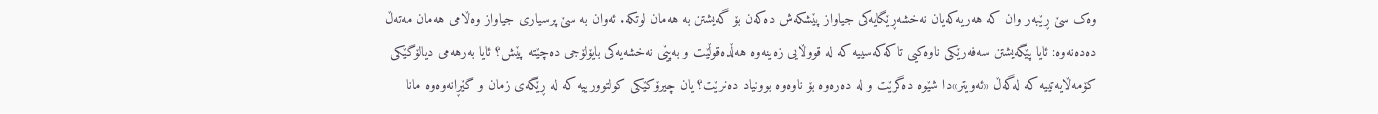وەک سێ ڕێبەر وان کە هەریەکەیان نەخشەڕێگایەکی جیاواز پێشکەش دەکەن بۆ گەیشتن بە هەمان لوتکە. ئەوان بە سێ پرسیاری جیاواز وەڵامی هەمان مەتەڵ دەدەنەوە: ئایا پێگەیشتن سەفەرێکی ناوەکیی تاکەکەسییە کە لە قووڵایی زەینەوە هەڵدەقوڵێت و بەپێی نەخشەیەکی بایۆلۆجی دەچێتە پێش؟ ئایا بەرهەمی دیالۆگێکی کۆمەڵایەتییە کە لەگەڵ «ئەویتر»دا شێوە دەگرێت و لە دەرەوە بۆ ناوەوە بوونیاد دەنرێت؟ یان چیرۆکێکی كولتوورییە کە لە ڕێگەی زمان و گێڕانەوەوە مانا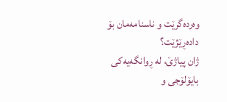وەردەگرێت و ناسنامەمان بۆ دادەڕێژێت؟
ژان پیاژێ، لە ڕوانگەیەکی بایۆلۆجی و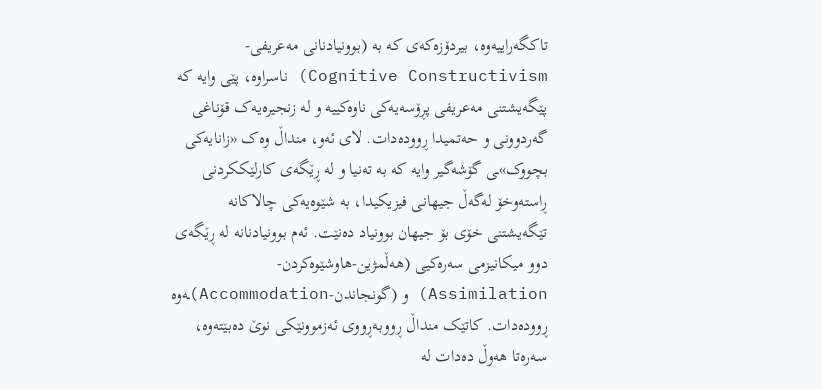تاکگەراییەوە، بیردۆزەکەی کە بە (بوونیادنانی مەعریفی-Cognitive Constructivism) ناسراوە، پێی وایە کە پێگەیشتنی مەعریفی پڕۆسەیەکی ناوەکییە و لە زنجیرەیەک قۆناغی گەردوونی و حەتمیدا ڕوودەدات. لای ئەو، منداڵ وەک «زانایەکی بچووک»ـی گۆشەگیر وایە کە بە تەنیا و لە ڕێگەی کارلێککردنی ڕاستەوخۆ لەگەڵ جیهانی فیزیکیدا، بە شێوەیەکی چالاکانە تێگەیشتنی خۆی بۆ جیهان بوونیاد دەنێت. ئەم بوونیادنانە لە ڕێگەی دوو میکانیزمی سەرەکیی (هەڵمژین-هاوشێوەکردن-Assimilation) و (گونجاندن-Accommodation)ـەوە ڕوودەدات. کاتێک منداڵ ڕووبەڕووی ئەزموونێکی نوێ دەبێتەوە، سەرەتا هەوڵ دەدات لە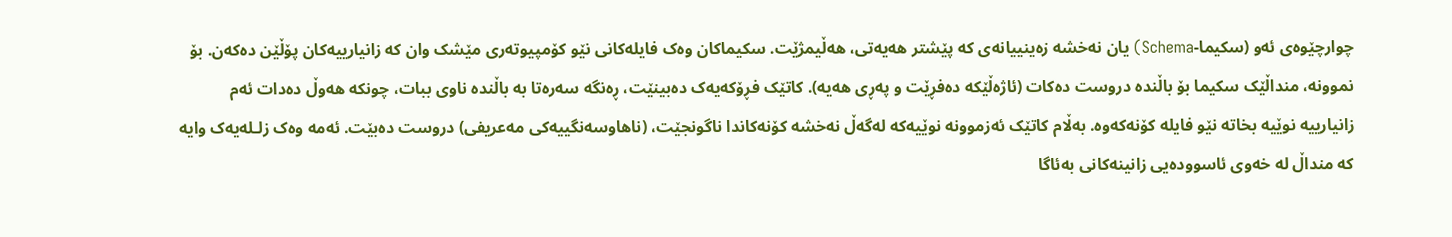چوارچێوەی ئەو (سکیما-Schema) یان نەخشە زەینییانەی کە پێشتر هەیەتی، هەڵیمژێت. سکیماکان وەک فایلەکانی نێو کۆمپیوتەری مێشک وان کە زانیارییەکان پۆڵێن دەکەن. بۆ نموونە، منداڵێک سکیما بۆ باڵندە دروست دەکات (ئاژەڵێکە دەفڕێت و پەڕی هەیە). کاتێک فڕۆکەیەک دەبینێت، ڕەنگە سەرەتا بە باڵندە ناوی ببات، چونکە هەوڵ دەدات ئەم زانیارییە نوێیە بخاتە نێو فایلە کۆنەکەوە. بەڵام کاتێک ئەزموونە نوێیەکە لەگەڵ نەخشە کۆنەکاندا ناگونجێت، (ناهاوسەنگییەکی مەعریفی) دروست دەبێت. ئەمە وەک زلـلەیەک وایە کە منداڵ لە خەوی ئاسوودەیی زانینەکانی بەئاگا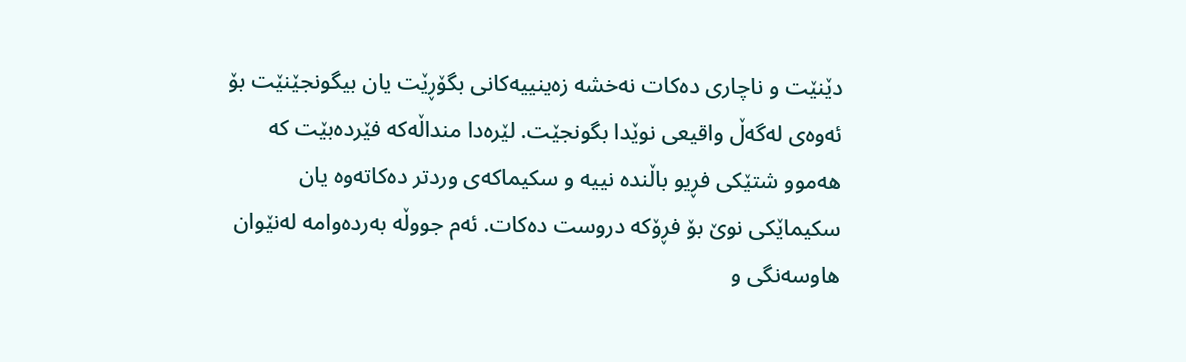دێنێت و ناچاری دەکات نەخشە زەینییەکانی بگۆڕێت یان بیگونجێنێت بۆ ئەوەی لەگەڵ واقیعی نوێدا بگونجێت. لێرەدا منداڵەکە فێردەبێت کە هەموو شتێکی فڕیو باڵندە نییە و سکیماکەی وردتر دەکاتەوە یان سکیماێکی نوێ بۆ فڕۆکە دروست دەکات. ئەم جووڵە بەردەوامە لەنێوان هاوسەنگی و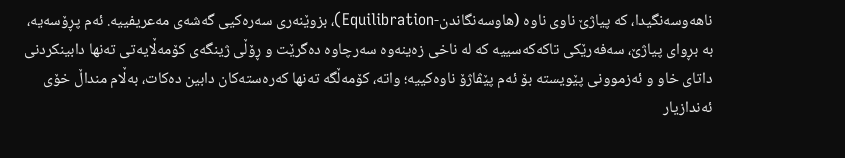ناهەوسەنگیدا، کە پیاژێ ناوی ناوە (هاوسەنگاندن-Equilibration)، بزوێنەری سەرەکیی گەشەی مەعریفییە. ئەم پڕۆسەیە، بە بڕوای پیاژێ، سەفەرێکی تاکەکەسییە کە لە ناخی زەینەوە سەرچاوە دەگرێت و ڕۆڵی ژینگەی کۆمەڵایەتی تەنها دابینکردنی داتای خاو و ئەزموونی پێویستە بۆ ئەم پێڤاژۆ ناوەکییە؛ واتە، کۆمەڵگە تەنها کەرەستەکان دابین دەکات، بەڵام منداڵ خۆی ئەندازیار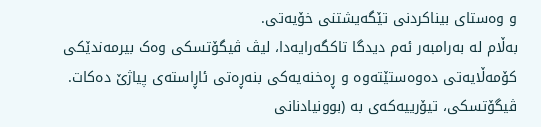و وەستای بیناکردنی تێگەیشتنی خۆیەتی.
بەڵام لە بەرامبەر ئەم دیدگا تاکگەرایەدا، لیڤ ڤیگۆتسکی وەک بیرمەندێکی کۆمەڵایەتی دەوەستێتەوە و ڕەخنەیەکی بنەڕەتی ئاڕاستەی پیاژێ دەکات. ڤیگۆتسکی، تیۆرییەکەی بە (بوونیادنانی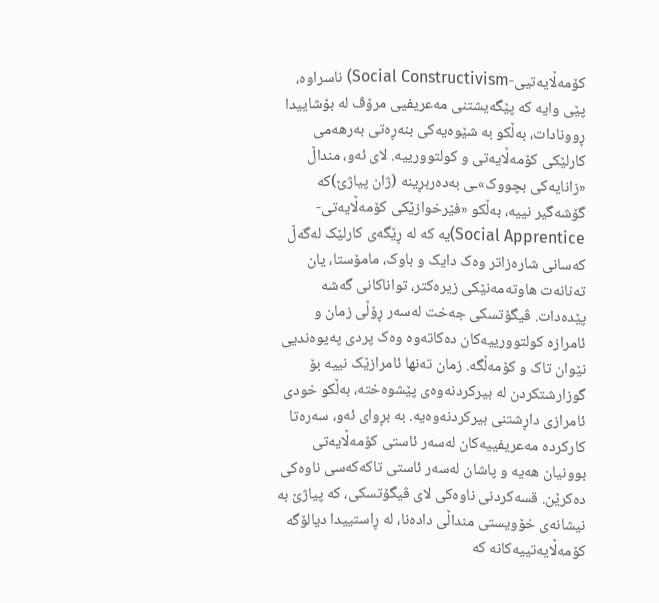کۆمەڵایەتیی-Social Constructivism) ناسراوە، پێی وایە کە پێگەیشتنی مەعریفیی مرۆڤ لە بۆشاییدا ڕوونادات، بەڵکو بە شێوەیەکی بنەڕەتی بەرهەمی کارلێکی کۆمەڵایەتی و كولتوورییە. لای ئەو، منداڵ «زانایەکی بچووک»ـی بەدەربڕینە (ژان پیاژێ)کە گۆشەگیر نییە، بەڵکو «فێرخوازێکی کۆمەڵایەتی-Social Apprentice)یە کە لە ڕێگەی کارلێک لەگەڵ کەسانی شارەزاتر وەک دایک و باوک، مامۆستا، یان تەنانەت هاوتەمەنێکی زیرەکتر، تواناکانی گەشە پێدەدات. ڤیگۆتسکی جەخت لەسەر ڕۆڵی زمان و ئامرازە كولتوورییەکان دەکاتەوە وەک پردی پەیوەندیی نێوان تاک و کۆمەڵگە. زمان تەنها ئامرازێک نییە بۆ گوزارشتکردن لە بیرکردنەوەی پێشوەختە، بەڵکو خودی ئامرازی داڕشتنی بیرکردنەوەیە. بە بڕوای ئەو، سەرەتا کارکردە مەعریفییەکان لەسەر ئاستی کۆمەڵایەتی بوونیان هەیە و پاشان لەسەر ئاستی تاکەکەسی ناوەکی دەکرێن. قسەکردنی ناوەکی لای ڤیگۆتسکی، کە پیاژێ بە نیشانەی خۆویستی منداڵی دادەنا، لە ڕاستییدا دیالۆگە کۆمەڵایەتییەکانە کە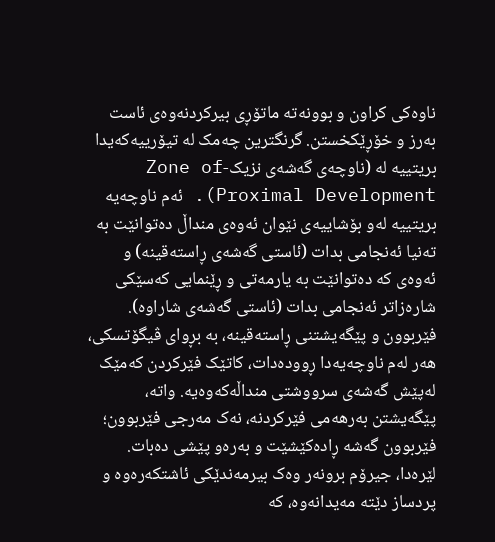ناوەکی کراون و بوونەتە ماتۆڕی بیرکردنەوەی ئاست بەرز و خۆڕێکخستن. گرنگترین چەمک لە تیۆرییەکەیدا بریتییە لە (ناوچەی گەشەی نزیک-Zone of Proximal Development). ئەم ناوچەیە بریتییە لەو بۆشاییەی نێوان ئەوەی منداڵ دەتوانێت بە تەنیا ئەنجامی بدات (ئاستی گەشەی ڕاستەقینە) و ئەوەی کە دەتوانێت بە یارمەتی و ڕێنمایی کەسێکی شارەزاتر ئەنجامی بدات (ئاستی گەشەی شاراوە). فێربوون و پێگەیشتنی ڕاستەقینە، بە بڕوای ڤیگۆتسکی، هەر لەم ناوچەیەدا ڕوودەدات، کاتێک فێرکردن کەمێک لەپێش گەشەی سرووشتی منداڵەکەوەیە. واتە، پێگەیشتن بەرهەمی فێرکردنە، نەک مەرجی فێربوون؛ فێربوون گەشە ڕادەکێشێت و بەرەو پێشی دەبات.
لێرەدا، جیرۆم برونەر وەک بیرمەندێکی ئاشتکەرەوە و پردساز دێتە مەیدانەوە، کە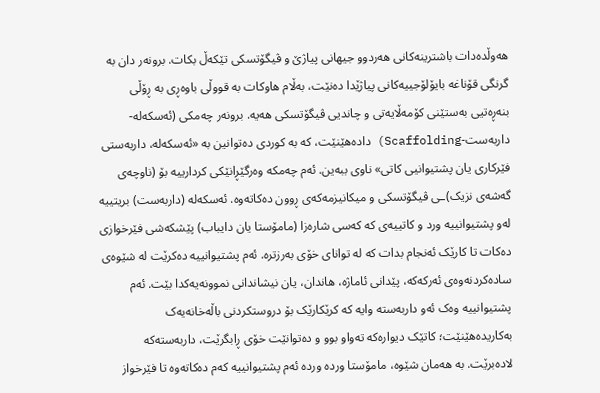هەوڵدەدات باشترینەکانی هەردوو جیهانی پیاژێ و ڤیگۆتسکی تێکەڵ بکات. برونەر دان بە گرنگی قۆناغە بایۆلۆجییەکانی پیاژێدا دەنێت، بەڵام هاوکات بە قووڵی باوەڕی بە ڕۆڵی بنەڕەتیی بەستێنی کۆمەڵایەتی و چاندیی ڤیگۆتسکی هەیە. برونەر چەمکی (ئەسکەلە-داربەست-Scaffolding) دادەهێنێت، کە بە کوردی دەتوانین بە «ئەسکەلە، داربەستی فێرکاری یان پشتیوانیی کاتی» ناوی ببەین. ئەم چەمکە وەرگێڕانێکی کردارییە بۆ (ناوچەی گەشەی نزیک)ـی ڤیگۆتسکی و میکانیزمەکەی ڕوون دەکاتەوە. ئەسکەلە (داربەست) بریتییە لەو پشتیوانییە ورد و کاتییەی کە کەسی شارەزا (مامۆستا یان دایباب) پێشکەشی فێرخوازی دەکات تا کارێک ئەنجام بدات کە لە توانای خۆی بەرزترە. ئەم پشتیوانییە دەکرێت لە شێوەی سادەکردنەوەی ئەرکەکە، پێدانی ئاماژە، هاندان، یان نیشاندانی نموونەیەکدا بێت. ئەم پشتیوانییە وەک ئەو داربەستە وایە کە کرێکارێک بۆ دروستکردنی باڵەخانەیەک بەکاریدەهێنێت؛ کاتێک دیوارەکە تەواو بوو و دەتوانێت خۆی ڕابگرێت، داربەستەکە لادەبرێت. بە هەمان شێوە، مامۆستا وردە وردە ئەم پشتیوانییە کەم دەکاتەوە تا فێرخواز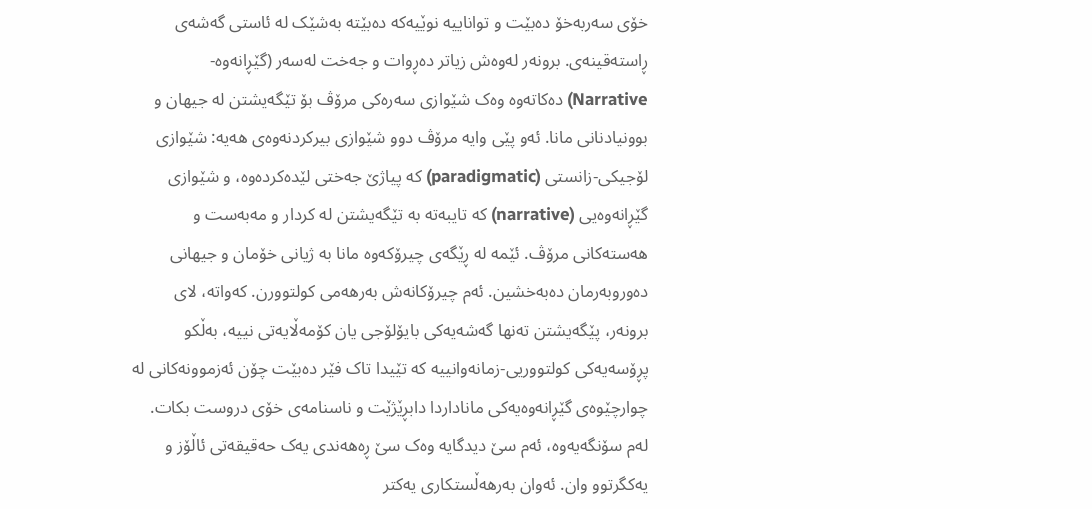خۆی سەربەخۆ دەبێت و تواناییە نوێیەکە دەبێتە بەشێک لە ئاستی گەشەی ڕاستەقینەی. برونەر لەوەش زیاتر دەڕوات و جەخت لەسەر (گێڕانەوە- Narrative) دەکاتەوە وەک شێوازی سەرەکی مرۆڤ بۆ تێگەیشتن لە جیهان و بوونیادنانی مانا. ئەو پێی وایە مرۆڤ دوو شێوازی بیرکردنەوەی هەیە: شێوازی لۆجیکی-زانستی (paradigmatic) کە پیاژێ جەختی لێدەکردەوە، و شێوازی گێڕانەوەیی (narrative) کە تایبەتە بە تێگەیشتن لە کردار و مەبەست و هەستەکانی مرۆڤ. ئێمە لە ڕێگەی چیرۆکەوە مانا بە ژیانی خۆمان و جیهانی دەوروبەرمان دەبەخشین. ئەم چیرۆکانەش بەرهەمی كولتوورن. کەواتە، لای برونەر، پێگەیشتن تەنها گەشەیەکی بایۆلۆجی یان کۆمەڵایەتی نییە، بەڵکو پڕۆسەیەکی كولتووریی-زمانەوانییە کە تێیدا تاک فێر دەبێت چۆن ئەزموونەکانی لە چوارچێوەی گێڕانەوەیەکی ماناداردا دابڕێژێت و ناسنامەی خۆی دروست بکات.
لەم سۆنگەیەوە، ئەم سێ دیدگایە وەک سێ ڕەهەندی یەک حەقیقەتی ئاڵۆز و یەکگرتوو وان. ئەوان بەرهەڵستکاری یەکتر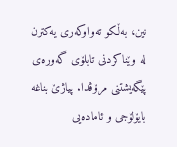نین، بەڵکو تەواوکەری یەکترن لە وێناکردنی تابلۆی گەورەی پێگەیشتنی مرۆڤدا. پیاژێ بناغە بایۆلۆجی و ئامادەیی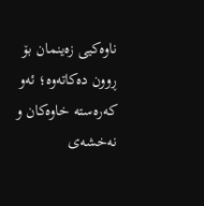ناوەکیی زەینمان بۆ ڕوون دەکاتەوە؛ ئەو کەرەستە خاوەکان و نەخشەی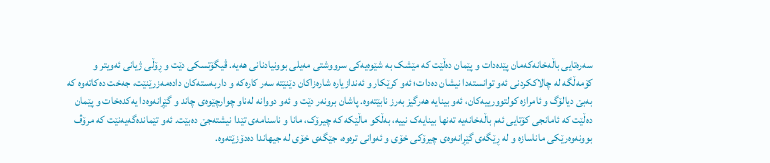سەرەتایی باڵەخانەکەمان پێدەدات و پێمان دەڵێت کە مێشک بە شێوەیەکی سرووشتی مەیلی بوونیادنانی هەیە. ڤیگۆتسکی دێت و ڕۆڵی ژیانی ئەویتر و کۆمەڵگە لە چالاککردنی ئەو توانستەدا نیشان دەدات؛ ئەو کرێکار و ئەندازیارە شارەزاکان دێنێتە سەر کارەکە و داربەستەکان دادەمەزرێنێت، جەخت دەکاتەوە کە بەبێ دیالۆگ و ئامرازە كولتوورییەکان، ئەو بینایە هەرگیز بەرز نابێتەوە. پاشان برونەر دێت و ئەو دووانە لەناو چوارچێوەی چاند و گێڕانەوەدا یەکدەخات و پێمان دەڵێت کە ئامانجی کۆتایی ئەم باڵەخانەیە تەنها بینایەک نییە، بەڵکو ماڵێکە کە چیرۆک، مانا و ناسنامەی تێدا نیشتەجێ دەبێت. ئەو تێماندەگەیەنێت کە مرۆڤ بوونەوەرێکی ماناسازە و لە ڕێگەی گێڕانەوەی چیرۆکی خۆی و ئەوانی ترەوە، جێگەی خۆی لە جیهاندا دەدۆزێتەوە.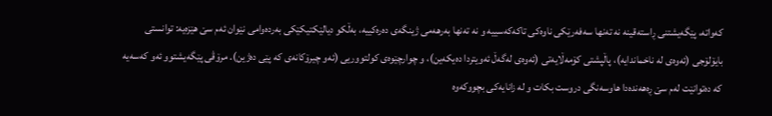کەواتە، پێگەیشتنی ڕاستەقینە نە تەنها سەفەرێکی ناوەکی تاکەکەسییە و نە تەنها بەرهەمی ژینگەی دەرەکییە، بەڵکو دیالێکتیکێکی بەردەوامی نێوان ئەم سێ هێزەیە: توانستی بایۆلۆجی (ئەوەی لە ناخماندایە)، پاڵپشتی کۆمەڵایەتی (ئەوەی لەگەڵ ئەویتردا دەیکەین)، و چوارچێوەی كولتووریی (ئەو چیرۆکانەی کە پێی دەژین). مرۆڤی پێگەیشتوو ئەو کەسەیە کە دەتوانێت لەم سێ ڕەهەندەدا هاوسەنگی دروست بکات و لە زانایەکی بچووکەوە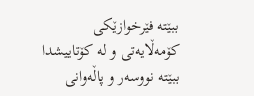ببێتە فێرخوازێکی کۆمەڵایەتی و لە کۆتاییشدا ببێتە نووسەر و پاڵەوانی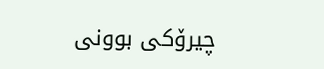چیرۆکی بوونی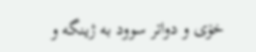خۆی و دواتر سوود بە ژینگە و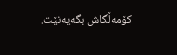کۆمەڵگاش بگەیەنێت.